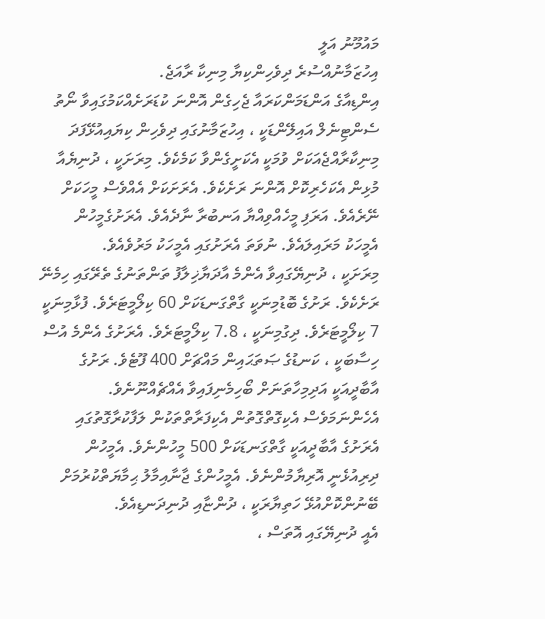މައުމޫނު އަލީ
އިހުޒަމާނުއްސުރެ ދިވެހިންކިޔާ މިނިކާ ރާއަޖެ.
އިންޑިއާގެ އަންޑަމަންކަރައާ ޖެހިގެން އޮންނަ ކުޑަރަށެއްކަމުގައިވާ ނޯތު ސެންޓިނެލް އައިލޭންޑަކީ ، އިހުޒަމާނުގައި ދިވެހިން ކިޔައިއުޅޭފަދަ މިނިކާރާއްޖެއަކަށް ވުމަކީ އެކަށީގެންވާ ކަމެކެވެ. މިރަށަކީ ، ދުނިޔެއާ މުޅިން އެކަހެރިކޮށް އޮންނަ ރަށެކެވެ. އެރަށަކަށް އެއްވެސް މީހަކަށް ނޭރެއެވެ. އަރަފި މީހެއްވިއްޔާ އަނބުރާ ނާދެއެވެ. އެރަށުގެމީހުން އެމީހަކު މަރައިލައެވެ. ނުވަތަ އެރަށުގައި އެމީހަކު މަރުވެއެވެ.
މިރަށަކީ ، ދުނިޔޭގައިވާ އެންމެ އާދަޔާޚިލާފު ތަންތަނުގެ ތެރޭގައި ހިމެނޭ ރަށެކެވެ. ރަށުގެ ބޮޑުމިނަކީ ގާތްގަނޑަކަށް 60 ކިލޯމީޓަރެވެ. ފުޅާމިނަކީ 7 ކިލޯމީޓަރެވެ. ދިގުމިނަކީ ، 7.8 ކިލޯމީޓަރެވެ. އެރަށުގެ އެންމެ އުސް ހިސާބަކީ ، ކަނޑުގެ ޞަތަޙައިން މައްޗަށް 400 ފޫޓެވެ. ރަށުގެ އާބާދީއަކީ އަދިމިހާތަނަށް ބޯހިމެނިފައިވާ އެއްޗެއްނޫނެވެ. އެހެންނަމަވެސް އެކިގޮތްގޮތުން އެކިފަރާތްތަކުން ލަފާކުރާގޮތުގައި އެރަށުގެ އާބާދީއަކީ ގާތްގަނޑަކަށް 500 މީހުންނެވެ. އެމީހުން ދިރިއުޅެނީ އޮރިޔާމުންނެވެ. އެމީހުންގެ ޖާނާއިމާލު ޙިމާޔަތްކުރުމަށް ބޭނުންކޮށްއުޅޭ ހަތިޔާރަކީ ، ދުންޏާއި ދުނިދަނޑިއެވެ.
އެއީ ދުނިޔޭގައި އޮތަސް ،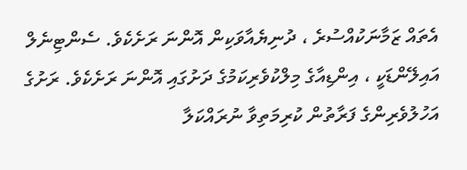އެތައް ޒަމާނަކުއްސުރެ ، ދުނިޔެއާވަކިން އޮންނަ ރަށެކެވެ. ސެންޓިނެލް އައިލޭންޑަކީ ، އިންޑިއާގެ މިލްކުވެރިކަމުގެ ދަށުގައި އޮންނަ ރަށެކެވެ. ރަށުގެ އަހުލުވެރިންގެ ފަރާތުން ކުރިމަތިވާ ނުރައްކަލާ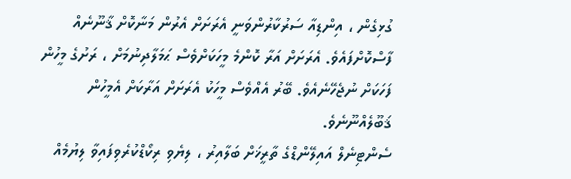ގުޅިގެން ، އިންޑިއާ ސަރުކާރުންވަނީ އެރަށަށް އެރުން މަނާކޮށް ޤާނޫނެއް ފާސްކޮށްފައެވެ. އެރަށަށް އަރާ ކޮންމެ މީހަކަށްވެސް ޙަމަލާދިނުމަށް ، ރަށުގެ މީހުން ފަހަކަށް ނުޖެހޭނެއެވެ. ބޭރު އެއްވެސް މީހަކު އެރަށަށް އަރާކަށް އެމީހުން ޤަބޫލެއްނޫނެވެ.
ސެންޓިނެލް އައިލޭންޑްގެ ތާރީޚަށް ބަލާއިރު ، ލިޔެވި ރިކޯޑްކުރެވިފައިވާ ލިޔުމެއް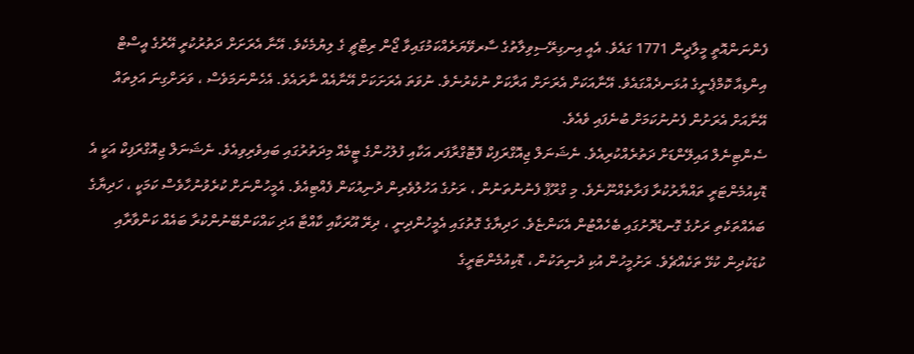ފެންނަންއޮތީ މީލާދީން 1771 ގައެވެ. އެއީ އިނގިރޭސިވިލާތުގެ ސާރވޭޔަރެއްކަމުގައިވާ ޖޯން ރިޓްޗީ ގެ ލިޔުމެކެވެ. އޭނާ އެރަށަށް ދަތުރުކުރީ އޭރުގެ އީސްޓް އިންޑިއާ ކޮމްޕެނީގެ އުޅަނދެއްގައެވެ. އޭނާއަކަށް އެރަށަށް އަރާކަށް ނުކެރުނެވެ. ނުވަތަ އެރަށަކަށް އޭނާއެއް ނާރައެވެ. އެހެންނަމަވެސް ، ވަރަށްގިނަ އަލިތައް އޭނާއަށް އެރަށުން ފެނުނުކަމަށް ބުނެފައި ވެއެވެ.
ސެންޓިނެލް އައިލޭންޑަށް ދަތުރެއްކުރިއެވެ. ނެޝަނަލް ޖިއޮގްރަފިކް ފޮޓޮގްރާފަރ އަކާއި ފުލުހުންގެ ޓީމެއް މިދަތުރުގައި ބައިވެރިވިއެވެ. ނެޝަނަލް ޖިއޮގްރަފިކް އަކީ އެ ޑޮކިއުމެންޓަރީ ތައްޔާރުކުރާ ފަރާތެއްނޫނެވެ. މި ގްރޫޕް ފެނުނުތަނުން ، ރަށުގެ އަހުލުވެރިން ދުނިއުކަން ފެއްޓިއެވެ. އެމީހުންނަށް ކުރެވުނުހާވެސް ކަމަކީ ، ހަދިޔާގެ ބައެއްތަކެތި ރަށުގެ ގޮނޑުދޮށުގައި ބެހެއްޓުން އެކަންޏެވެ. ހަދިޔާގެ ގޮތުގައި އެމީހުންދިނީ ، ދިރޭ އޫރަކާއި ކާއްޓާ އަދި ކައްކަންބޭނުންކުރާ ބައެއް ކަންވާރާއި ކުޑަކުދިން ކުޅޭ ތަކެއްޗެވެ. ރަށުމީހުން އުކި ދުނިތަކުން ، ޑޮކިއުމެންޓަރީގެ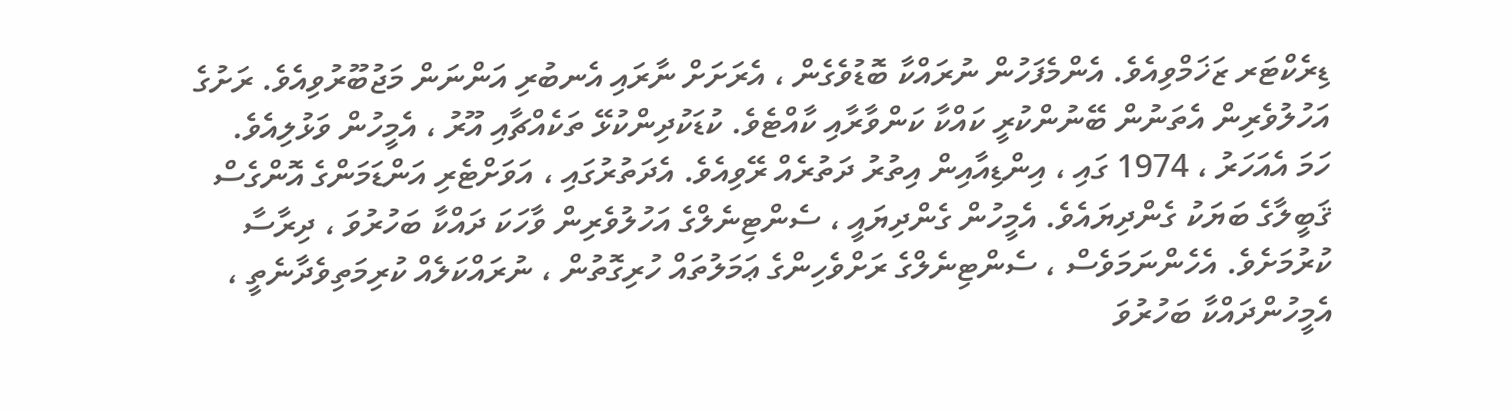ޑިރެކްޓަރ ޒަޚަމްވިއެވެ. އެންމެފަހުން ނުރައްކާ ބޮޑުވެގެން ، އެރަށަށް ނާރައި އެނބުރި އަންނަން މަޖުބޫރުވިއެވެ. ރަށުގެ އަހުލުވެރިން އެތަނުން ބޭނުންކުރީ ކައްކާ ކަންވާރާއި ކާއްޓެވެ. ކުޑަކުދިންކުޅޭ ތަކެއްޗާއި އޫރު ، އެމީހުން ވަޅުލިއެވެ.
ހަމަ އެއަހަރު ، 1974 ގައި ، އިންޑިއާއިން އިތުރު ދަތުރެއް ރޭވިއެވެ. އެދަތުރުގައި ، އަވަށްޓެރި އަންޑަމަންގެ އޮންގެސް ޤަބީލާގެ ބަޔަކު ގެންދިޔައެވެ. އެމީހުން ގެންދިޔައީ ، ސެންޓިނެލްގެ އަހުލުވެރިން ވާހަކަ ދައްކާ ބަހުރުވަ ، ދިރާސާ ކުރުމަށެވެ. އެހެންނަމަވެސް ، ސެންޓިނެލްގެ ރަށްވެހިންގެ ޢަމަލުތައް ހުރިގޮތުން ، ނުރައްކަލެއް ކުރިމަތިވެދާނެތީ ، އެމީހުންދައްކާ ބަހުރުވަ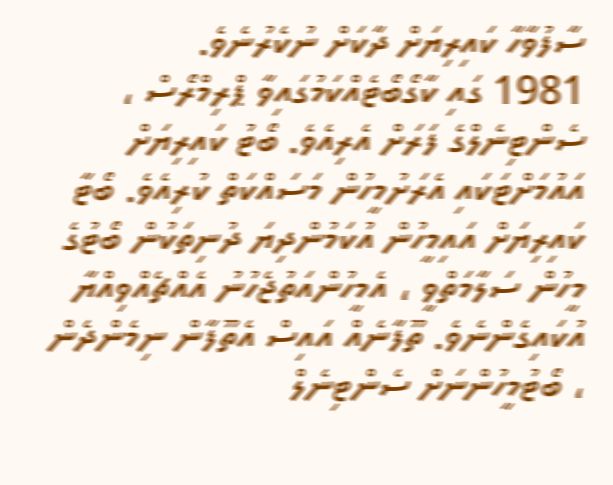ސާފުވާހާ ކައިރިޔަށް ދާކަށް ނުކެރުނެވެ.
1981 ގައި ކާގޯބޯޓެއްކަމުގައިވާ ޕްރިމްރޯސް ، ސެންޓިނެލްގެ ފަރަށް އެރިއެވެ. ބޯޓު ކައިރިޔަށް އައުމަށްޓަކައި އެރަށުމީހުން މަސައްކަތް ކުރިއެވެ. ބޯޓާ ކައިރިޔަށް އައިމީހުން އުކަމުންދިޔަ ދުނިތަކުން ބޯޓުގެ މީހުން ސަލާމަތްވީ ، އެމީހުންއަތުޖެހުނު އެއްޗެއްވިއްޔާ އުކައިގެންނެވެ. ތޫފާނެއް އައިސް އެތޫފާން ނިމެންދެން ، ބޯޓުމީހުންނަށް ސެންޓިނެލް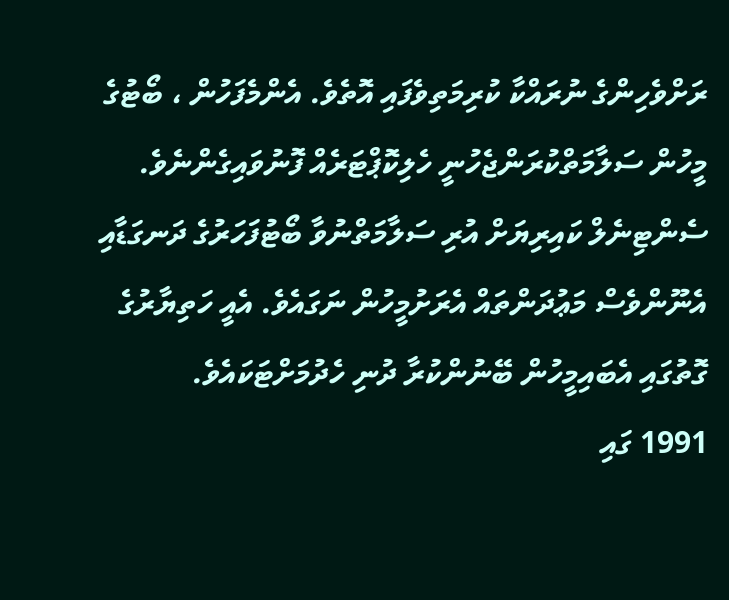ރަށްވެހިންގެ ނުރައްކާ ކުރިމަތިވެފައި އޮތެވެ. އެންމެފަހުން ، ބޯޓުގެ މީހުން ސަލާމަތްކުރަންޖެހުނީ ހެލިކޮޕްޓަރެއް ފޮނުވައިގެންނެވެ.
ސެންޓިނެލް ކައިރިޔަށް އުރި ސަލާމަތްނުވާ ބޯޓުފަހަރުގެ ދަނގަޑާއި އެނޫންވެސް މަޢުދަންތައް އެރަށުމީހުން ނަގައެވެ. އެއީ ހަތިޔާރުގެ ގޮތުގައި އެބައިމީހުން ބޭނުންކުރާ ދުނި ހެދުމަށްޓަކައެވެ.
1991 ގައި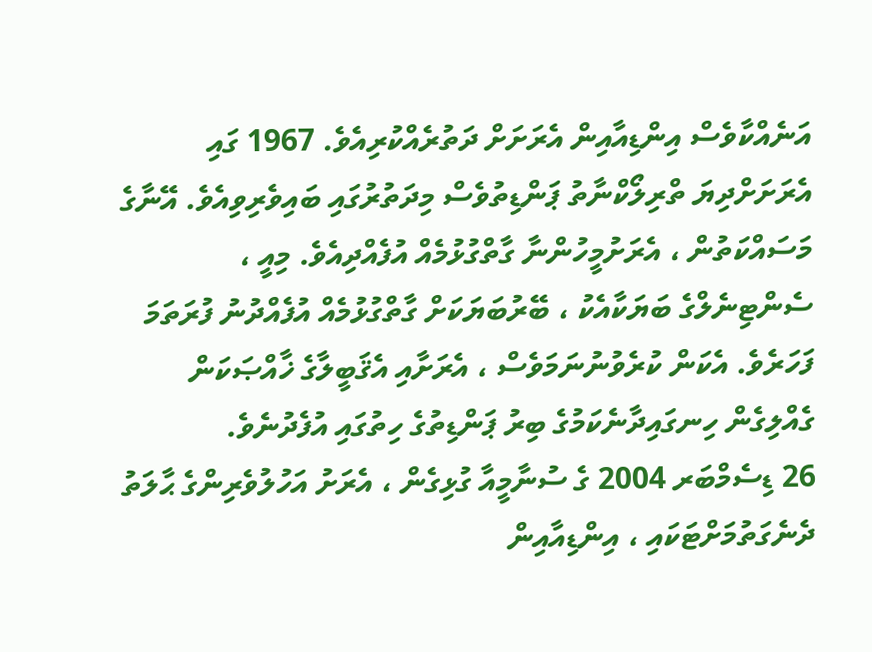އަނެއްކާވެސް އިންޑިއާއިން އެރަށަށް ދަތުރެއްކުރިއެވެ. 1967 ގައި އެރަށަށްދިޔަ ތްރިލޯކްނާތު ޕަންޑިތުވެސް މިދަތުރުގައި ބައިވެރިވިއެވެ. އޭނާގެ މަސައްކަތުން ، އެރަށުމީހުންނާ ގާތްގުޅުމެއް އުފެއްދިއެވެ. މިއީ ، ސެންޓިނެލްގެ ބަޔަކާއެކު ، ބޭރުބަޔަކަށް ގާތްގުޅުމެއް އުފެއްދުނު ފުރަތަމަ ފަހަރެވެ. އެކަން ކުރެވުނުނަމަވެސް ، އެރަށާއި އެޤަބީލާގެ ޚާއްޞަކަން ގެއްލިގެން ހިނގައިދާނެކަމުގެ ބިރު ޕަންޑިތުގެ ހިތުގައި އުފެދުނެވެ.
26 ޑިސެމްބަރ 2004 ގެ ސުނާމީއާ ގުޅިގެން ، އެރަށު އަހުލުވެރިންގެ ޙާލަތު ދެނެގަތުމަށްޓަކައި ، އިންޑިއާއިން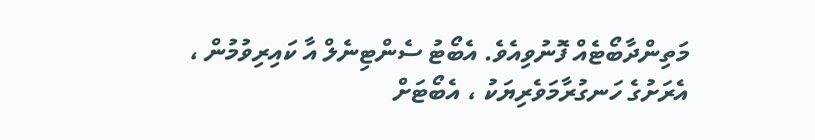މަތިންދާބޯޓެއް ފޮނުވިއެވެ. އެބޯޓު ސެންޓިނެލް އާ ކައިރިވުމުން ، އެރަށުގެ ހަނގުރާމަވެރިޔަކު ، އެބޯޓަށް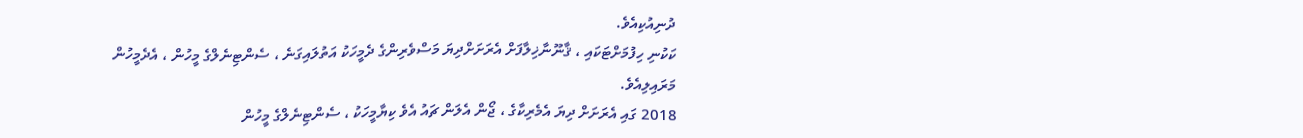ދުނިއުކިއެވެ.
ކަކުނި ހިފުމަށްޓަކައި ، ޤާނޫނާޚިލާފަށް އެރަށަށްދިޔަ މަސްވެރިންގެ ދެމީހަކު އަތުލައިގަނެ ، ސެންޓިނެލްގެ މީހުން ، އެދެމީހުން މަރައިލިއެވެ.
2018 ގައި އެރަށަށް ދިޔަ އެމެރިކާގެ ، ޖޯން އެލަން ޗައު އެވެ ކިޔާމީހަކު ، ސެންޓިނެލްގެ މީހުން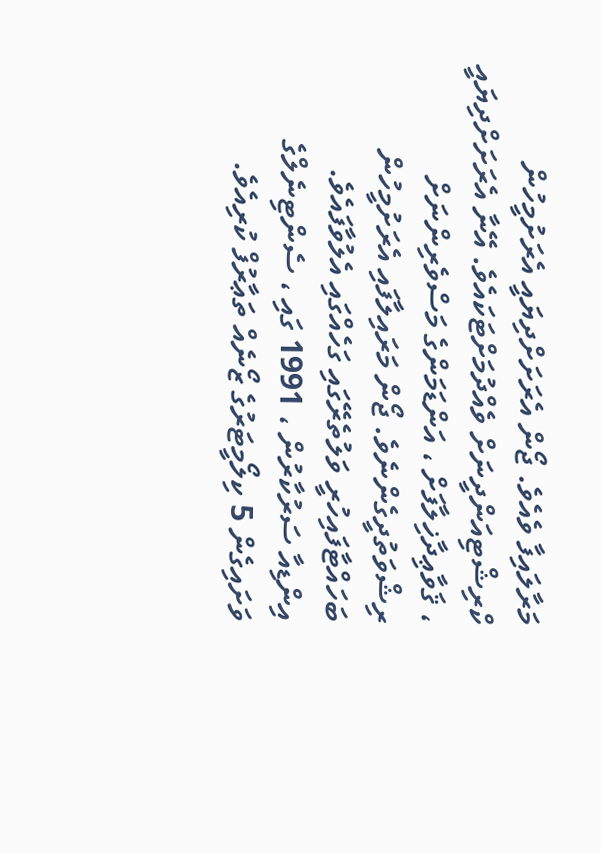މަރާލައިފާ ވެއެވެ. ޖޯން އެރަށަށްދިޔައީ އެރަށުމީހުން ކްރިޝްޓިއަންދީނަށް ވެއްދުމަށްޓަކައެވެ. އޭނާ އެރަށަށްދިޔައީ ، ޤަވާޢިދާޚިލާފަށް ، އަންޑަމަންގެ މަސްވެރިންނަށް ރިޝްވަތުދީގެންނެވެ. ޖޯން މަރައިލާފައި އެރަށުމީހުން ބަހައްޓާފައިހުރީ ވަލުތެރޭގައި ގަހެއްގައި އެލުވާފައެވެ.
އިންޑިއާ ސަރުކާރުން ، 1991 ގައި ، ސެންޓިނެލްގެ ވަށައިގެން 5 ކިލޯމީޓަރުގެ ޒޯނެއް ތަޢާރުފް ކުރިއެވެ.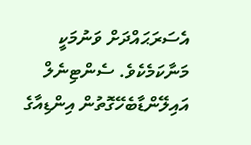އެސަރަޙައްދަށް ވަނުމަކީ މަނާކަމެކެވެ. ސެންޓިނެލް އައިލޭންޑާބެހޭގޮތުން އިންޑިއާގެ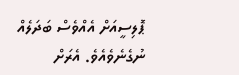ޕޮލިސީއަށް އެއްވެސް ބަދަލެއް ނުގެނެވެއެވެ. އެރަށް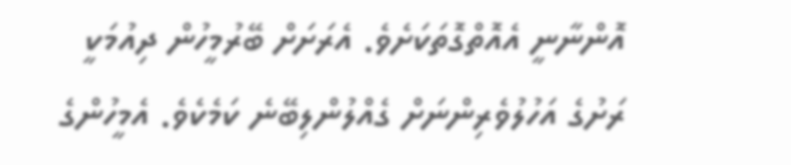އޮންނާނީ އެއޮތްގޮތަކަށެވެ. އެރަށަށް ބޭރުމީހުން ދިއުމަކީ ރަށުގެ އަހުލުވެރިންނަށް ގެއްލުންލިބޭނެ ކަމެކެވެ. އެމީހުންގެ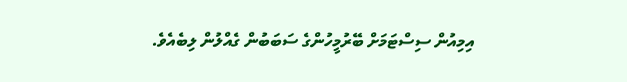އިމިއުން ސިސްޓަމަށް ބޭރުމީހުންގެ ސަބަބުން ގެއްލުން ލިބެއެވެ.